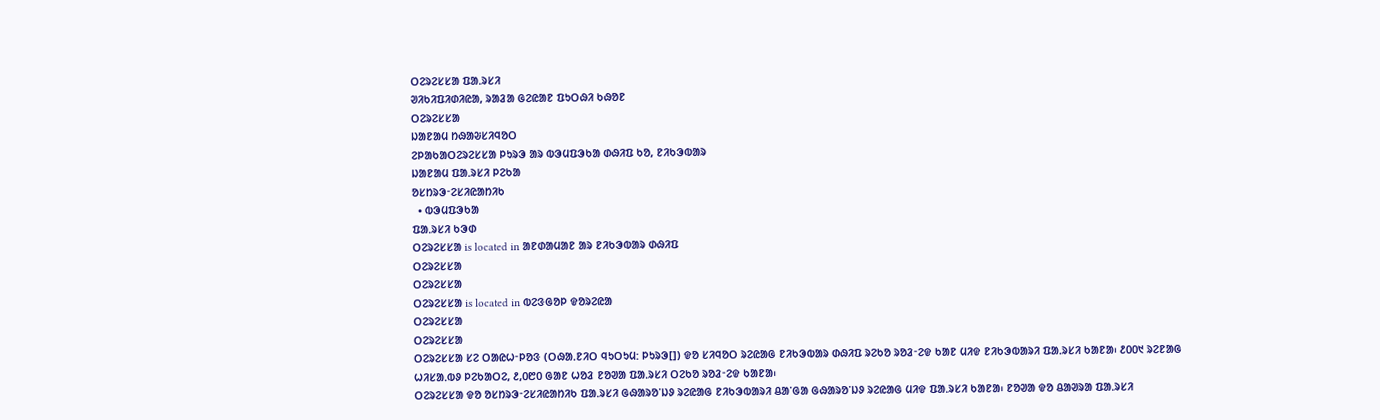ᱛᱮᱨᱮᱥᱥᱟ ᱯᱟᱹᱨᱥᱤ
ᱣᱤᱠᱤᱯᱤᱰᱤᱭᱟ, ᱨᱟᱲᱟ ᱜᱮᱭᱟᱱ ᱯᱩᱛᱷᱤ ᱠᱷᱚᱱ
ᱛᱮᱨᱮᱥᱥᱟ
ᱡᱟᱱᱟᱢ ᱴᱷᱟᱶᱥᱤᱧᱚᱛ
ᱮᱞᱟᱠᱟᱛᱮᱨᱮᱥᱥᱟ ᱞᱩᱨᱳ ᱟᱨ ᱵᱳᱢᱯᱳᱠᱟ ᱰᱷᱤᱯ ᱠᱚ, ᱱᱤᱠᱳᱵᱟᱨ
ᱡᱟᱱᱟᱢ ᱯᱟᱹᱨᱥᱤ ᱞᱮᱠᱟ
ᱚᱥᱴᱨᱳᱼᱮᱥᱤᱭᱟᱴᱤᱠ
  • ᱵᱳᱢᱯᱳᱠᱟ
ᱯᱟᱹᱨᱥᱤ ᱠᱳᱰ
ᱛᱮᱨᱮᱥᱥᱟ is located in ᱟᱱᱰᱟᱢᱟᱱ ᱟᱨ ᱱᱤᱠᱳᱵᱟᱨ ᱰᱷᱤᱯ
ᱛᱮᱨᱮᱥᱥᱟ
ᱛᱮᱨᱮᱥᱥᱟ
ᱛᱮᱨᱮᱥᱥᱟ is located in ᱵᱮᱝᱜᱚᱞ ᱫᱚᱨᱮᱭᱟ
ᱛᱮᱨᱮᱥᱥᱟ
ᱛᱮᱨᱮᱥᱥᱟ
ᱛᱮᱨᱮᱥᱥᱟ ᱥᱮ ᱛᱟᱭᱦᱼᱞᱚᱝ (ᱛᱷᱟᱹᱱᱤᱛ ᱧᱩᱛᱩᱢ: ᱞᱩᱨᱳ[]) ᱫᱚ ᱥᱤᱧᱚᱛ ᱨᱮᱭᱟᱜ ᱱᱤᱠᱳᱵᱟᱨ ᱰᱷᱤᱯ ᱨᱮᱠᱚ ᱨᱚᱲᱼᱮᱫ ᱠᱟᱱ ᱢᱤᱫ ᱱᱤᱠᱳᱵᱟᱨᱤ ᱯᱟᱹᱨᱥᱤ ᱠᱟᱱᱟ᱾ ᱒᱐᱐᱑ ᱨᱮᱱᱟᱜ ᱦᱤᱥᱟᱹᱵᱽ ᱞᱮᱠᱟᱛᱮ, ᱒,᱐᱘᱐ ᱜᱟᱱ ᱦᱚᱲ ᱱᱚᱣᱟ ᱯᱟᱹᱨᱥᱤ ᱛᱮᱠᱚ ᱨᱚᱲᱼᱮᱫ ᱠᱟᱱᱟ᱾
ᱛᱮᱨᱮᱥᱥᱟ ᱫᱚ ᱚᱥᱴᱨᱳᱼᱮᱥᱤᱭᱟᱴᱤᱠ ᱯᱟᱹᱨᱥᱤ ᱜᱷᱟᱨᱚᱸᱡᱽ ᱨᱮᱭᱟᱜ ᱱᱤᱠᱳᱵᱟᱨᱤ ᱪᱟᱸᱜᱟ ᱜᱷᱟᱨᱚᱸᱡᱽ ᱨᱮᱭᱟᱜ ᱢᱤᱫ ᱯᱟᱹᱨᱥᱤ ᱠᱟᱱᱟ᱾ ᱱᱚᱣᱟ ᱫᱚ ᱪᱟᱣᱨᱟ ᱯᱟᱹᱨᱥᱤ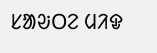ᱥᱟᱶᱛᱮ ᱢᱤᱫ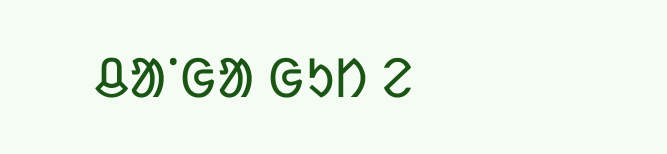ᱪᱟᱸᱜᱟ ᱜᱩᱴ ᱮ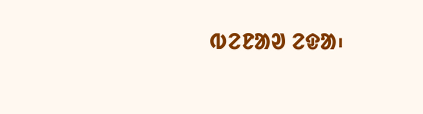ᱵᱮᱱᱟᱣ ᱮᱫᱟ᱾